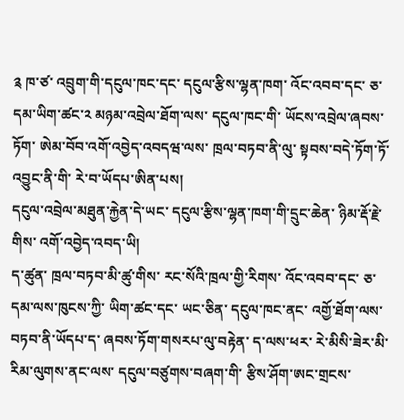༉ ཁ་ཙ་ འབྲུག་གི་དངུལ་ཁང་དང་ དངུལ་རྩིས་ལྷན་ཁག་ འོང་འབབ་དང་ ཅ་དམ་ཡིག་ཚང་༢ མཉམ་འབྲེལ་ཐོག་ལས་ དངུལ་ཁང་གི་ ཡོངས་འབྲེལ་ཞབས་ཏོག་ ཨེམ་བོབ་འགོ་འབྱེད་འབདཝ་ལས་ ཁྲལ་བཏབ་ནི་ལུ་ སྟབས་བདེ་ཏོག་ཏོ་ འབྱུང་ནི་གི་ རེ་བ་ཡོདཔ་ཨིན་པས།
དངུལ་འབྲེལ་མཐུན་རྐྱེན་དེ་ཡང་ དངུལ་རྩིས་ལྷན་ཁག་གི་དྲུང་ཆེན་ ཉིམ་རྡོ་རྗེ་གིས་ འགོ་འབྱེད་འབད་ཡི།
ད་ཚུན་ ཁྲལ་བཏབ་མི་ཚུ་གིས་ རང་སོའི་ཁྲལ་གྱི་རིགས་ འོང་འབབ་དང་ ཅ་དམ་ལས་ཁུངས་ཀྱི་ ཡིག་ཚང་དང་ ཡང་ཅིན་ དངུལ་ཁང་ནང་ འགྱོ་ཐོག་ལས་ བཏབ་ནི་ཡོདཔ་ད་ ཞབས་ཏོག་གསརཔ་ལུ་བརྟེན་ ད་ལས་ཕར་ རེ་མིསི་ཟེར་མི་རིམ་ལུགས་ནང་ལས་ དངུལ་བཙུགས་བཞག་གི་ རྩིས་ཤོག་ཨང་གྲངས་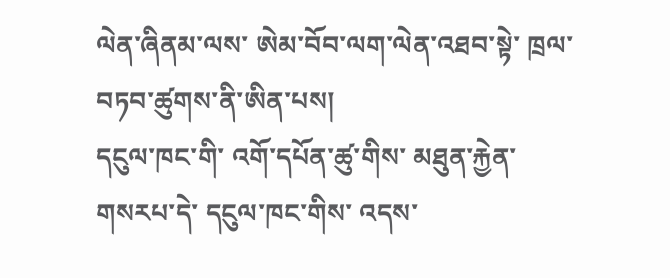ལེན་ཞིནམ་ལས་ ཨེམ་བོབ་ལག་ལེན་འཐབ་སྟེ་ ཁྲལ་བཏབ་ཚུགས་ནི་ཨིན་པས།
དངུལ་ཁང་གི་ འགོ་དཔོན་ཚུ་གིས་ མཐུན་རྐྱེན་གསརཔ་དེ་ དངུལ་ཁང་གིས་ འདས་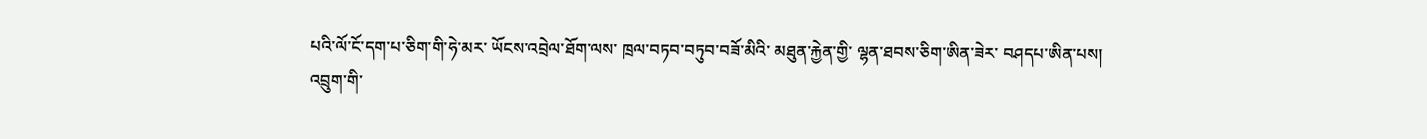པའི་ལོ་ངོ་དག་པ་ཅིག་གི་ཧེ་མར་ ཡོངས་འབྲེལ་ཐོག་ལས་ ཁྲལ་བཏབ་བཏུབ་བཟོ་མིའི་ མཐུན་རྐྱེན་གྱི་ ལྷན་ཐབས་ཅིག་ཨིན་ཟེར་ བཤདཔ་ཨིན་པས།
འབྲུག་གི་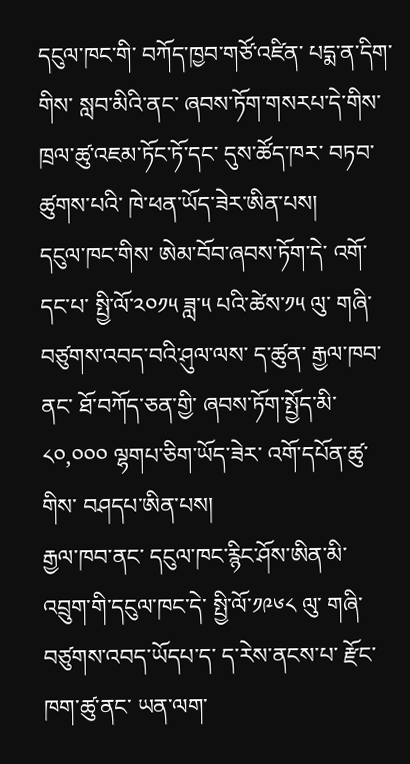དངུལ་ཁང་གི་ བཀོད་ཁྱབ་གཙོ་འཛིན་ པདྨ་ན་དིག་གིས་ སླབ་མིའི་ནང་ ཞབས་ཏོག་གསརཔ་དེ་གིས་ ཁྲལ་ཚུ་འཇམ་ཏོང་ཏོ་དང་ དུས་ཚོད་ཁར་ བཏབ་ཚུགས་པའི་ ཁེ་ཕན་ཡོད་ཟེར་ཨིན་པས།
དངུལ་ཁང་གིས་ ཨེམ་བོབ་ཞབས་ཏོག་དེ་ འགོ་དང་པ་ སྤྱི་ལོ་༢༠༡༥ ཟླ་༥ པའི་ཚེས་༡༥ ལུ་ གཞི་བཙུགས་འབད་བའི་ཤུལ་ལས་ ད་ཚུན་ རྒྱལ་ཁབ་ནང་ ཐོ་བཀོད་ཅན་གྱི་ ཞབས་ཏོག་སྤྱོད་མི་༨༠,༠༠༠ ལྷགཔ་ཅིག་ཡོད་ཟེར་ འགོ་དཔོན་ཚུ་གིས་ བཤདཔ་ཨིན་པས།
རྒྱལ་ཁབ་ནང་ དངུལ་ཁང་རྙིང་ཤོས་ཨིན་མི་ འབྲུག་གི་དངུལ་ཁང་དེ་ སྤྱི་ལོ་༡༩༦༨ ལུ་ གཞི་བཙུགས་འབད་ཡོདཔ་ད་ ད་རེས་ནངས་པ་ རྫོང་ཁག་ཚུ་ནང་ ཡན་ལག་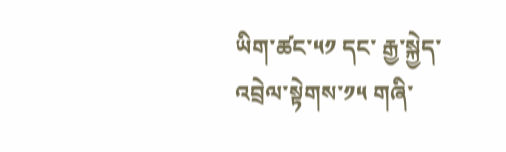ཡིག་ཚང་༥༡ དང་ རྒྱ་སྐྱེད་འབྲེལ་སྟེགས་༡༥ གཞི་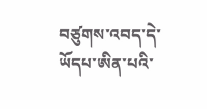བཙུགས་འབད་དེ་ ཡོདཔ་ཨིན་པའི་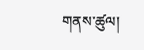གནས་ཚུལ།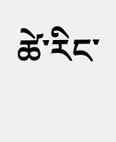ཚེ་རིང་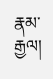རྣམ་རྒྱལ།